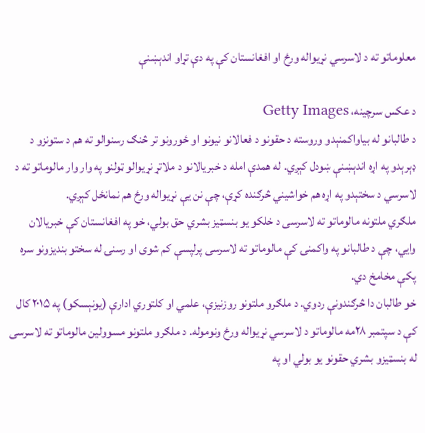معلوماتو ته د لاسرسي نړیواله ورځ او افغانستان کې په دې تړاو اندېښنې

د عکس سرچینه، Getty Images
د طالبانو له بیاواکمنېدو وروسته د حقونو د فعالانو نیونو او ځورونو تر څنګ رسنوالو ته هم د ستونزو د ډېرېدو په اړه اندېښنې ښودل کېږي. له همدې امله د خبریالانو د ملاتړ نړیوالو ټولنو په وار وار مالوماتو ته د لاسرسي د سختېدو په اړه هم خواشیني څرګنده کړې، چې نن یې نړیواله ورځ هم نمانځل کېږي.
ملګري ملتونه مالوماتو ته لاسرسی د خلکو یو بنسټیز بشري حق بولي، خو په افغانستان کې خبریالان وايي، چې د طالبانو په واکمنۍ کې مالوماتو ته لاسرسی پرلپسې کم شوی او رسنۍ له سختو بندیزونو سره پکې مخامخ دي.
خو طالبان دا څرګندونې ردوي. د ملګرو ملتونو روزنیزې، علمي او کلتوري ادارې (یونېسکو) په ۲۰۱۵ کال کې د سپتمبر ۲۸مه مالوماتو د لاسرسي نړیواله ورځ ونوموله. د ملګرو ملتونو مسوولین مالوماتو ته لاسرسی له بنسټیزو بشري حقونو یو بولي او په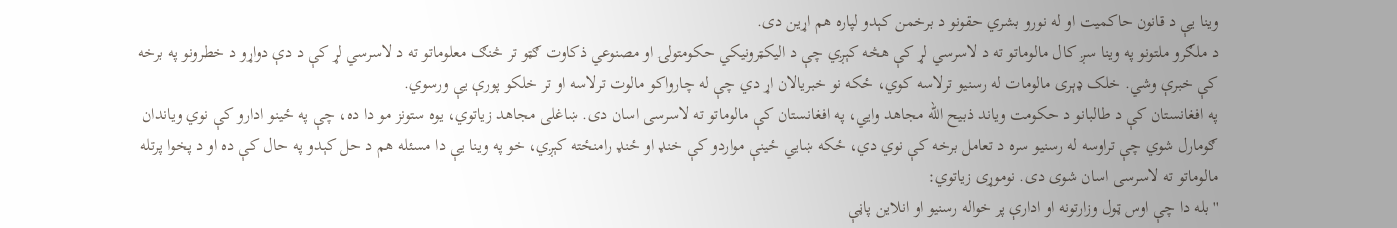وینا یې د قانون حاکمیت او له نورو بشري حقونو د برخمن کېدو لپاره هم اړین دی.
د ملګرو ملتونو په وینا سږ کال مالوماتو ته د لاسرسي لړ کې هڅه کېږي چې د الیکټرونیکي حکومتولۍ او مصنوعي ذکاوت ګټو تر څنګ معلوماتو ته د لاسرسي لړ کې د دې دواړو د خطرونو په برخه کې خبرې وشي. خلک ډېری مالومات له رسنیو ترلاسه کوي، ځکه نو خبریالان اړ دي چې له چارواکو مالوت ترلاسه او تر خلکو پورې یې ورسوي.
په افغانستان کې د طالبانو د حکومت ویاند ذبیح الله مجاهد وايي، په افغانستان کې مالوماتو ته لاسرسی اسان دی. ښاغلی مجاهد زیاتوي، یوه ستونز مو دا ده، چې په ځینو ادارو کې نوي ویاندان ګومارل شوي چې تراوسه له رسنیو سره د تعامل برخه کې نوي دي، ځکه ښايي ځینې مواردو کې خنډ او ځنډ رامنځته کېږي، خو په وینا یې دا مسئله هم د حل کېدو په حال کې ده او د پخوا پرتله مالوماتو ته لاسرسی اسان شوی دی. نوموړی زیاتوي:
''بله دا چې اوس ټول وزارتونه او ادارې پر خواله رسنیو او انلاین پاڼې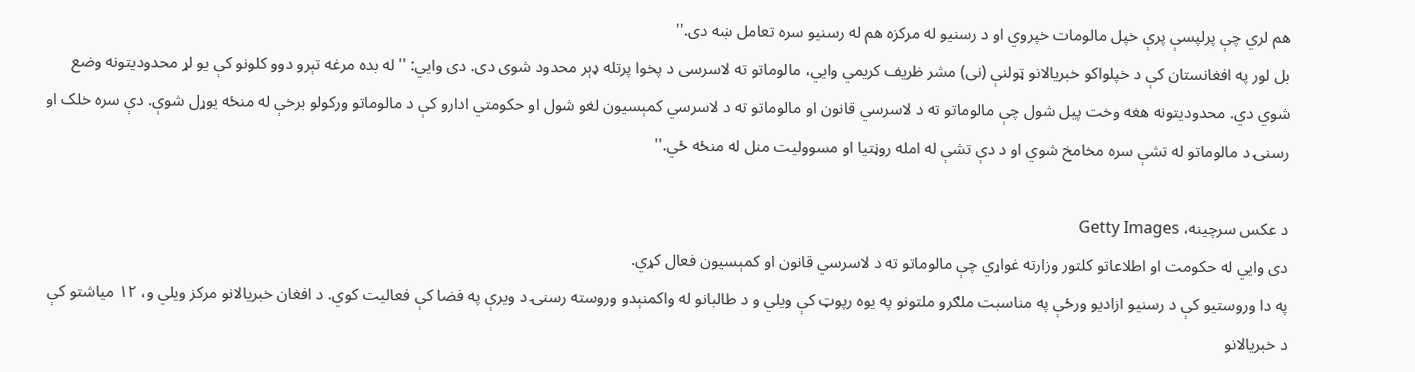هم لري چې پرلپسې پرې خپل مالومات خپروي او د رسنیو له مرکزه هم له رسنیو سره تعامل ښه دی.''
بل لور په افغانستان کې د خپلواکو خبریالانو ټولنې (نی) مشر ظریف کریمي وايي، مالوماتو ته لاسرسی د پخوا پرتله ډېر محدود شوی دی. دی وايي: ''له بده مرغه تېرو دوو کلونو کې یو لړ محدودیتونه وضع شوي دي. محدودیتونه هغه وخت پیل شول چې مالوماتو ته د لاسرسي قانون او مالوماتو ته د لاسرسي کمېسیون لغو شول او حکومتي ادارو کې د مالوماتو ورکولو برخې له منځه یوړل شوې. دې سره خلک او رسنۍ د مالوماتو له تشې سره مخامخ شوي او د دې تشې له امله روڼتیا او مسوولیت منل له منځه ځي.''

د عکس سرچینه، Getty Images
دی وايي له حکومت او اطلاعاتو کلتور وزارته غواړي چې مالوماتو ته د لاسرسي قانون او کمېسیون فعال کړي.
په دا وروستیو کې د رسنیو ازادیو ورځې په مناسبت ملګرو ملتونو په یوه رپوټ کې ویلي و د طالبانو له واکمنېدو وروسته رسنۍ د ویرې په فضا کې فعالیت کوي. د افغان خبریالانو مرکز ویلي و، ۱۲ میاشتو کې د خبریالانو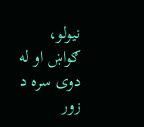نیولو، ګواښ او له دوی سره د زور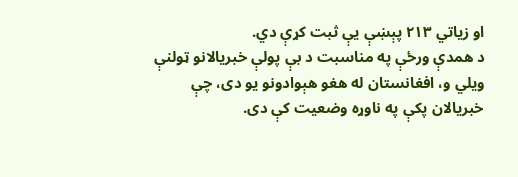او زیاتي ۲۱۳ پېښې یې ثبت کړې دي.
د همدې ورځې په مناسبت د بې پولې خبریالانو ټولنې ویلي و، افغانستان له هغو هېوادونو یو دی، چې خبریالان پکې په ناوړه وضعیت کې دی.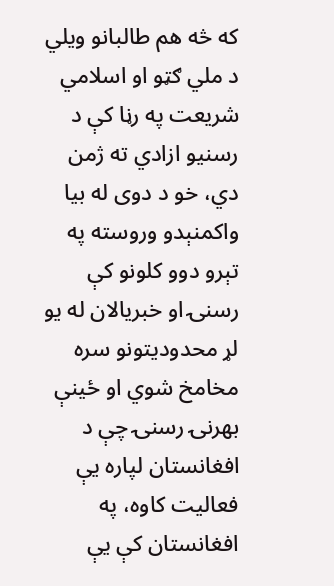که څه هم طالبانو ویلي د ملي ګټو او اسلامي شریعت په رڼا کې د رسنیو ازادي ته ژمن دي، خو د دوی له بیا واکمنېدو وروسته په تېرو دوو کلونو کې رسنۍ او خبریالان له یو لړ محدودیتونو سره مخامخ شوي او ځینې بهرنۍ رسنۍ چې د افغانستان لپاره یې فعالیت کاوه، په افغانستان کې یې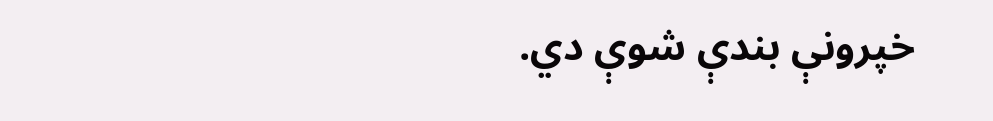خپرونې بندې شوې دي.